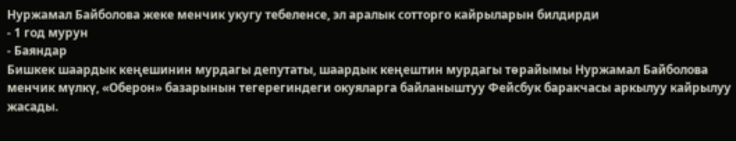Нуржамал Байболова жеке менчик укугу тебеленсе, эл аралык сотторго кайрыларын билдирди
- 1 год мурун
- Баяндар
Бишкек шаардык кеңешинин мурдагы депутаты, шаардык кеңештин мурдагы төрайымы Нуржамал Байболова менчик мүлкү, «Оберон» базарынын тегерегиндеги окуяларга байланыштуу Фейсбук баракчасы аркылуу кайрылуу жасады.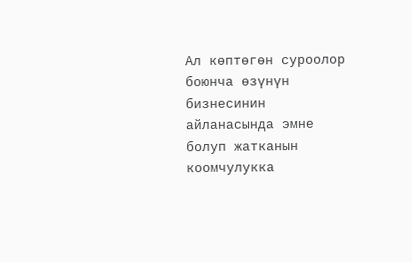Ал көптөгөн суроолор боюнча өзүнүн бизнесинин айланасында эмне болуп жатканын коомчулукка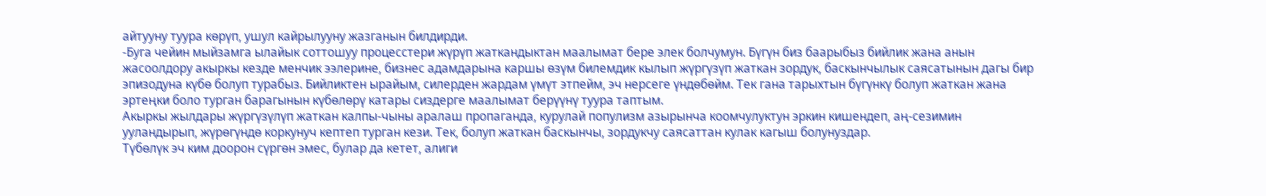айтууну туура көрүп, ушул кайрылууну жазганын билдирди.
-Буга чейин мыйзамга ылайык соттошуу процесстери жүрүп жаткандыктан маалымат бере элек болчумун. Бүгүн биз баарыбыз бийлик жана анын жасоолдору акыркы кезде менчик ээлерине, бизнес адамдарына каршы өзүм билемдик кылып жүргүзүп жаткан зордук, баскынчылык саясатынын дагы бир эпизодуна күбө болуп турабыз. Бийликтен ырайым, силерден жардам үмүт этпейм, эч нерсеге үндөбөйм. Тек гана тарыхтын бүгүнкү болуп жаткан жана эртеңки боло турган барагынын күбөлөрү катары сиздерге маалымат берүүнү туура таптым.
Акыркы жылдары жүргүзүлүп жаткан калпы-чыны аралаш пропаганда, курулай популизм азырынча коомчулуктун эркин кишендеп, аң-сезимин ууландырып, жүрөгүндө коркунуч кептеп турган кези. Тек, болуп жаткан баскынчы, зордукчу саясаттан кулак кагыш болунуздар.
Түбөлүк эч ким доорон сүргөн эмес, булар да кетет, алиги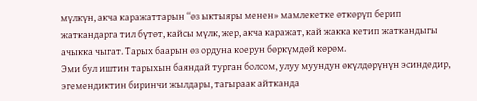мүлкүн, акча каражаттарын “өз ыктыяры менен» мамлекетке өткөрүп берип жаткандарга тил бүтөт, кайсы мүлк, жер, акча каражат, кай жакка кетип жаткандыгы ачыкка чыгат. Тарых баарын өз ордуна коерун бөркүмдөй көрөм.
Эми бул иштин тарыхын баяндай турган болсом, улуу муундун өкүлдөрүнүн эсиндедир, эгемендиктин биринчи жылдары, тагыраак айтканда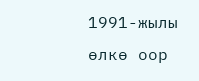1991-жылы өлкө оор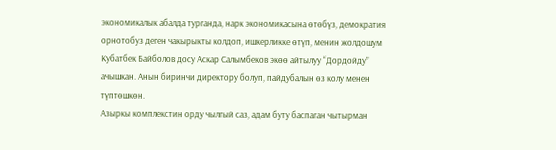экономикалык абалда турганда, нарк экономикасына өтөбүз, демократия орнотобуз деген чакырыкты колдоп, ишкерликке өтүп, менин жолдошум Кубатбек Байболов досу Аскар Салымбеков экөө айтылуу “Дордойду” ачышкан. Анын биринчи директору болуп, пайдубалын өз колу менен түптөшкөн.
Азыркы комплекстин орду чылгый саз, адам буту баспаган чытырман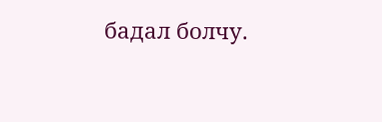бадал болчу.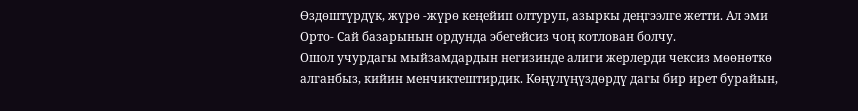Өздөштүрдүк, жүрө -жүрө кеңейип олтуруп, азыркы деңгээлге жетти. Ал эми Орто- Сай базарынын ордунда эбегейсиз чоң котлован болчу.
Ошол учурдагы мыйзамдардын негизинде алиги жерлерди чексиз мөөнөткө алганбыз, кийин менчиктештирдик. Көңүлүңүздөрдү дагы бир ирет бурайын,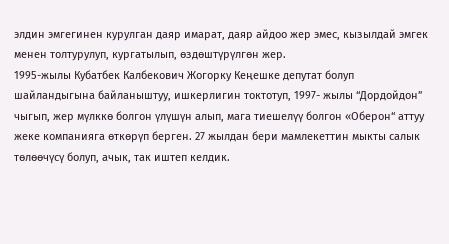элдин эмгегинен курулган даяр имарат, даяр айдоо жер эмес, кызылдай эмгек менен толтурулуп, кургатылып, өздөштүрүлгөн жер.
1995-жылы Кубатбек Калбекович Жогорку Кеңешке депутат болуп шайландыгына байланыштуу, ишкерлигин токтотуп, 1997- жылы “Дордойдон” чыгып, жер мүлккө болгон үлүшүн алып, мага тиешелүү болгон «Оберон“ аттуу жеке компанияга өткөрүп берген. 27 жылдан бери мамлекеттин мыкты салык төлөөчүсү болуп, ачык, так иштеп келдик.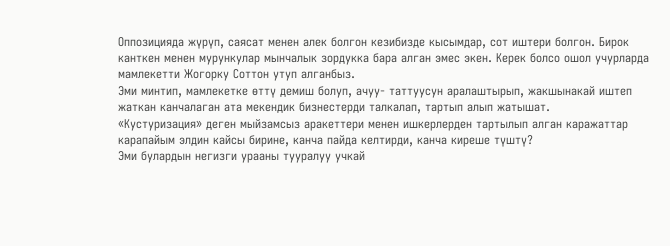Оппозицияда жүрүп, саясат менен алек болгон кезибизде кысымдар, сот иштери болгон. Бирок канткен менен мурункулар мынчалык зордукка бара алган эмес экен. Керек болсо ошол учурларда мамлекетти Жогорку Соттон утуп алганбыз.
Эми минтип, мамлекетке өттү демиш болуп, ачуу- таттуусун аралаштырып, жакшынакай иштеп жаткан канчалаган ата мекендик бизнестерди талкалап, тартып алып жатышат.
«Кустуризация» деген мыйзамсыз аракеттери менен ишкерлерден тартылып алган каражаттар карапайым элдин кайсы бирине, канча пайда келтирди, канча киреше түштү?
Эми булардын негизги урааны тууралуу учкай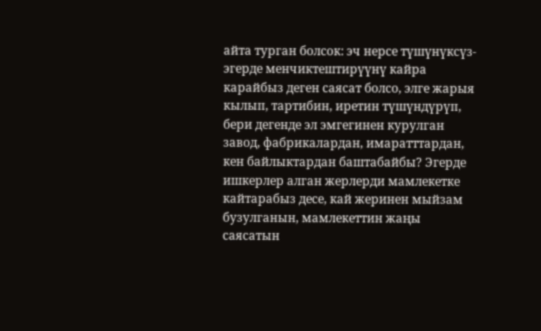айта турган болсок: эч нерсе түшүнүксүз- эгерде менчиктештирүүнү кайра карайбыз деген саясат болсо, элге жарыя кылып, тартибин, иретин түшүндүрүп, бери дегенде эл эмгегинен курулган завод, фабрикалардан, имаратттардан, кен байлыктардан баштабайбы? Эгерде ишкерлер алган жерлерди мамлекетке кайтарабыз десе, кай жеринен мыйзам бузулганын, мамлекеттин жаңы саясатын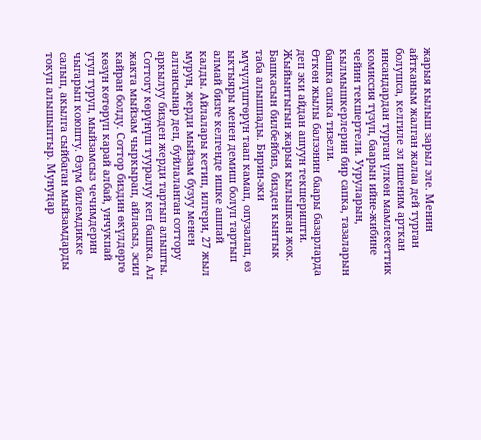жарыя кылыш зарыл эле. Менин айтканым жалган жалаа дей турган болушса, келгиле эл ишеним арткан инсандардан турган үлкөн мамлекеттик комиссия түзүп, баарын ийне-жибине чейин текшертели. Ууруларын, кылмышкерлерин бир сапка, тазаларын башка сапка тизели.
Өткөн жылы балээнин баары базарларда деп эки айдан ашуун текшеришти. Жыйынтыгын жарыя кылышкан жок. Башкасын билбейбиз, бизден кынтык таба алышпады. Бирин-эки мүчүлүштөрүн таап камап, опузалап, өз ыктыяры менен демиш болуп тартып алмай бизге келгенде ишке ашпай калды. Айлалары кетип, илгери, 27 жыл мурун, жерди мыйзам бузуу менен алгансынар деп, буйлаланган соттору аркылуу бизден жерди тартып алышты.
Соттогу көрүнүш тууралуу кеп башка. Ал жакта мыйзам чыркырап, айласыз, эсил кайран болду. Соттор биздин өкүлдөргө көзүн көтөрүп карай албай, унчукпай угуп туруп, мыйзамсыз чечимдерин чыгарып коюшту. Өзүм билемдикке салып, акылга сыйбаган мыйзамдарды токуп алышыптыр. Мунуңар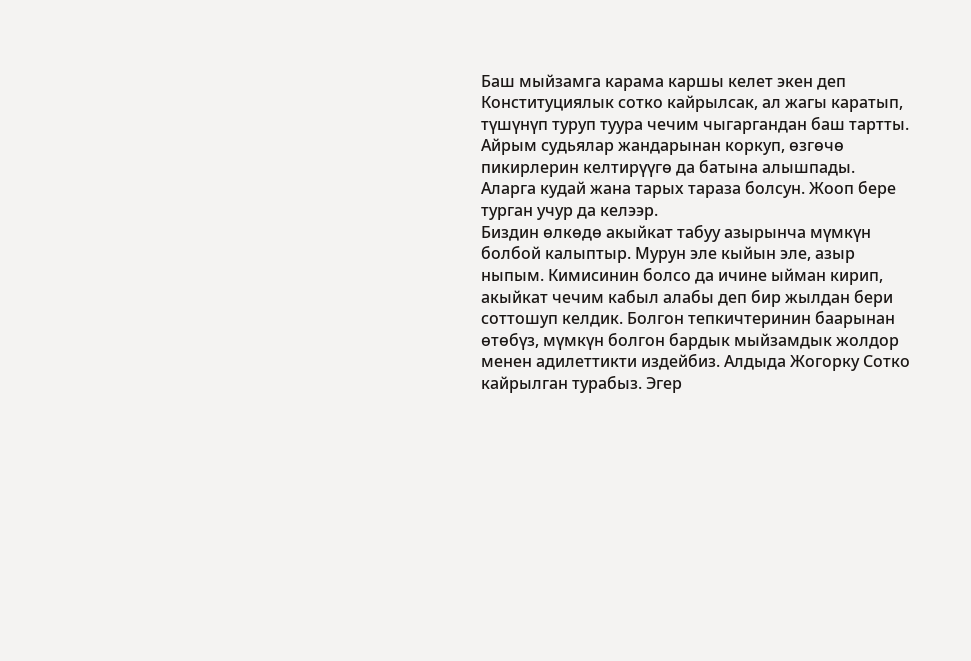Баш мыйзамга карама каршы келет экен деп Конституциялык сотко кайрылсак, ал жагы каратып, түшүнүп туруп туура чечим чыгаргандан баш тартты. Айрым судьялар жандарынан коркуп, өзгөчө пикирлерин келтирүүгө да батына алышпады. Аларга кудай жана тарых тараза болсун. Жооп бере турган учур да келээр.
Биздин өлкөдө акыйкат табуу азырынча мүмкүн болбой калыптыр. Мурун эле кыйын эле, азыр ныпым. Кимисинин болсо да ичине ыйман кирип, акыйкат чечим кабыл алабы деп бир жылдан бери соттошуп келдик. Болгон тепкичтеринин баарынан өтөбүз, мүмкүн болгон бардык мыйзамдык жолдор менен адилеттикти издейбиз. Алдыда Жогорку Сотко кайрылган турабыз. Эгер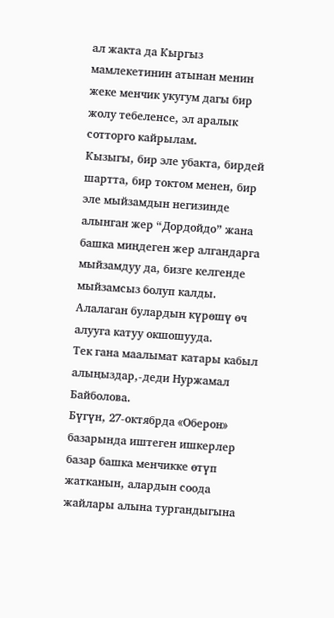ал жакта да Кыргыз мамлекетинин атынан менин жеке менчик укугум дагы бир жолу тебеленсе, эл аралык сотторго кайрылам.
Кызыгы, бир эле убакта, бирдей шартта, бир токтом менен, бир эле мыйзамдын негизинде алынган жер “Дордойдо” жана башка миңдеген жер алгандарга мыйзамдуу да, бизге келгенде мыйзамсыз болуп калды. Алалаган булардын күрөшү өч алууга катуу окшошууда.
Тек гана маалымат катары кабыл алыңыздар,-деди Нуржамал Байболова.
Бүгүн, 27-октябрда «Оберон» базарында иштеген ишкерлер базар башка менчикке өтүп жатканын, алардын соода жайлары алына тургандыгына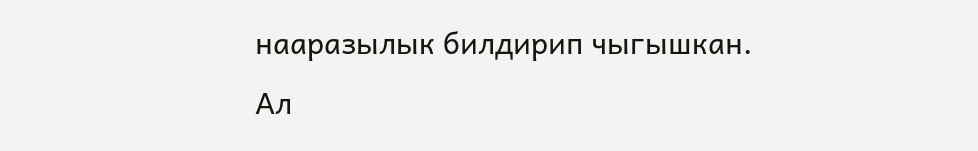нааразылык билдирип чыгышкан. Ал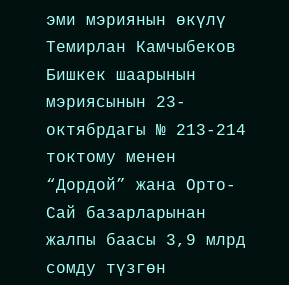эми мэриянын өкүлү Темирлан Камчыбеков Бишкек шаарынын мэриясынын 23-октябрдагы № 213-214 токтому менен “Дордой” жана Орто-Сай базарларынан жалпы баасы 3,9 млрд сомду түзгөн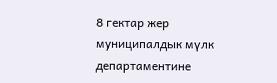8 гектар жер муниципалдык мүлк департаментине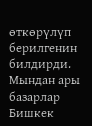өткөрүлүп берилгенин билдирди. Мындан ары базарлар Бишкек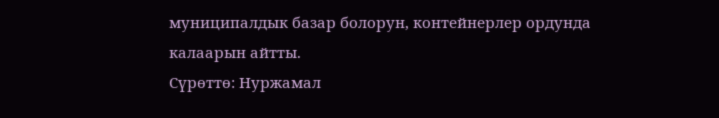муниципалдык базар болорун, контейнерлер ордунда калаарын айтты.
Сүрөттө: Нуржамал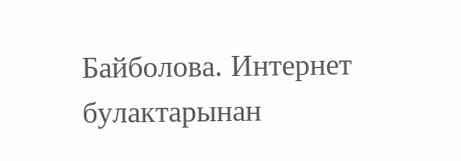Байболова. Интернет булактарынан